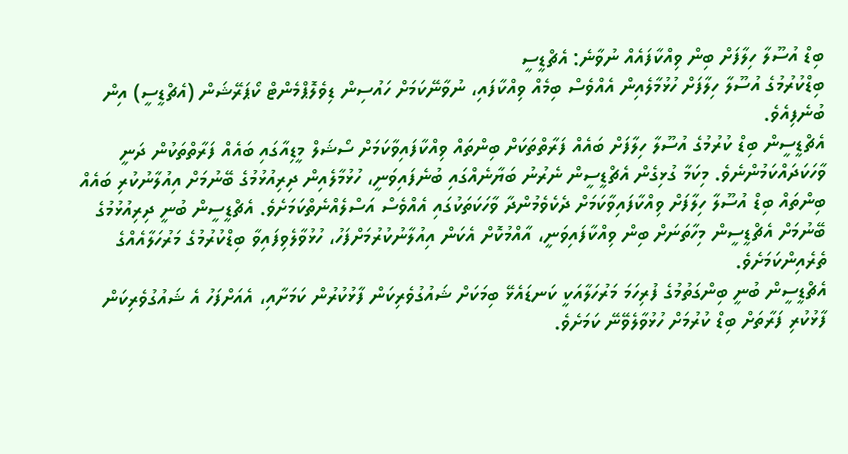ބިޑް އުސޫލާ ހިލާފަށް ބިން ވިއްކާފައެއް ނުވާނެ: އެޗްޑީސީ
ބިޑްކުރުމުގެ އުސޫލާ ހިލާފަށް ހުޅުމާލެއިން އެއްވެސް ބިމެއް ވިއްކާފައި، ނުވާނޭކަމަށް ހައުސިން ޑިވެލޮޕްމެންޓް ކޯޕަރޭޝަން (އެޗްޑީސީ) އިން ބުނެފިއެވެ.
އެޗްޑީސީން ބިޑް ކުރުމުގެ އުސޫލާ ހިލާފަށް ބައެއް ފަރާތްތަކަށް ބިންތައް ވިއްކާފައިވާކަމަށް ސޯޝަލް މީޑިއާގައި ބައެއް ފަރާތްތަކުން ދަނީ ވާހަކަދައްކަމުންނެވެ. މިކަމާ ގުޅިގެން އެޗްޑީސީން ނެރުނު ބަޔާނެއްގައި ބުނެފައިވަނީ، ހުޅުމާލެއިން ދިރިއުޅުމުގެ ބޭނުމަށް އިއުލާނުކުރި ބައެއް ބިންތައް ބިޑް އުސޫލާ ހިލާފަށް ވިއްކާފައިވާކަމަށް ދެކެވެމުންދާ ވާހަކަތަކުގައި އެއްވެސް އަސްލެއްނެތްކަމަށެވެ. އެޗްޑީސީން ބުނީ ދިރިއުޅުމުގެ ބޭނުމަށް އެޗްޑީސީން މިހާތަނަށް ބިން ވިއްކާފައިވަނީ، އާއްމުކޮށް އެކަން އިއުލާނުކުރުމަށްފަހު، ހުޅުވާލެވިފައިވާ ބިޑްކުރުމުގެ މަރުހަލާއެއްގެ ތެރެއިންކަމަށެވެ.
އެޗްޑީސީން ބުނީ ބިންގަތުމުގެ ފުރިހަމަ މަރުހަލާއަކީ ކަނޑައެޅޭ ބިމަކަށް ޝައުގުވެރިކަން ފާޅުކުރުން ކަމަށާއި، އެއަށްފަހު އެ ޝައުގުވެރިކަން ފާޅުކުރި ފަރާތަށް ބިޑް ކުރުމަށް ހުޅުވާލެވޭނޭ ކަމަށެވެ.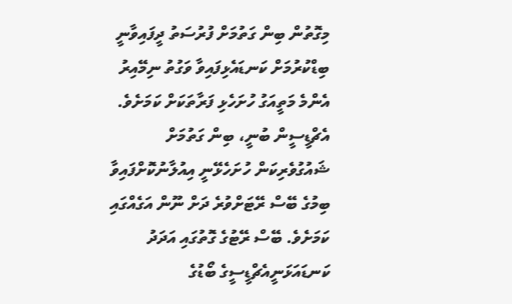މިގޮތުން ބިން ގަތުމަށް ފުރުސަތު ދީފައިވާނީ ބިޑްކުރުމަށް ކަނޑައެޅިފައިވާ ވަގުތު ނިމޭއިރު އެންމެ މަތީއަގު ހުށަހެޅި ފަރާތަކަށް ކަމަށެވެ. އެޗްޑީސީން ބުނީ، ބިން ގަތުމަށް ޝައުގުވެރިކަން ހުށަހެޅޭނީ އިއުލާނުކޮށްފައިވާ ބިމުގެ ބޭސް ރޭޓަށްވުރެ ދަށް ނޫން އަގެއްގައި ކަމަށެވެ. ބޭސް ރޭޓުގެ ގޮތުގައި އަދަދު ކަނޑައަޅަނީއެޗްޑީސީގެ ބޯޑުގެ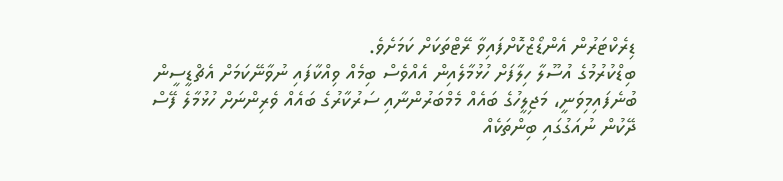ޑިރެކްޓަރުން އެންޑޯޒްކޮށްފައިވާ ރޭޓްތަކަށް ކަމަށެވެ.
ބިޑްކުރުމުގެ އުސޫލާ ހިލާފަށް ހުޅުމާލެއިން އެއްވެސް ބިމެއް ވިއްކާފައި ނުވާނޭކަމަށް އެޗްޑީސީން ބުނެފައިމިވަނީ، މަޖިލީހުގެ ބައެއް މެމްބަރުންނާއި ސަރުކާރުގެ ބައެއް ވެރިންނަށް ހުޅުމާލެ ފޭސް ދޭކުން ނުއަގުގައި ބިންތަކެއް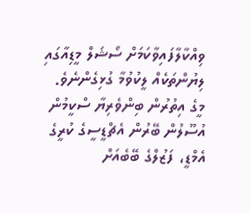ވިއްކާލާފައިވާކަމަށް ސޯޝަލް މީޑިއާގައި ލިޔުންތަކެއް ލީކުވުމާ ގުޅިގެންނެވެ. މީގެ އިތުރުން ބިންވެރިޔާ ސްކީމުން އުސޫލުން ބޭރުން އެޗްޑީސީގެ ކުރީގެ އެމްޑީ، ފަޒުލްގެ ބޭބެއަށް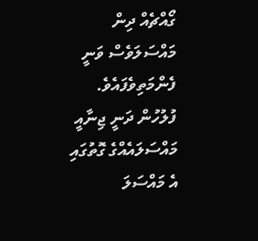ގޯއްޗެއް ދިން މައްސަލަވެސް ވަނީ ފެންމަތިވެފައެވެ. ފުލުހުން ދަނީ ޖިނާއީ މައްސަލައެއްގެ ގޮތުގައި އެ މައްސަލަ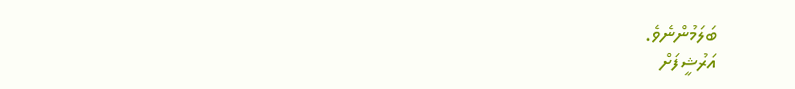ބަލަމުންނެވެ.
އަރުޝީފަށް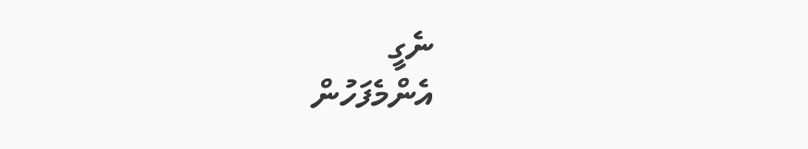ނެގީ
އެންމެފަހުން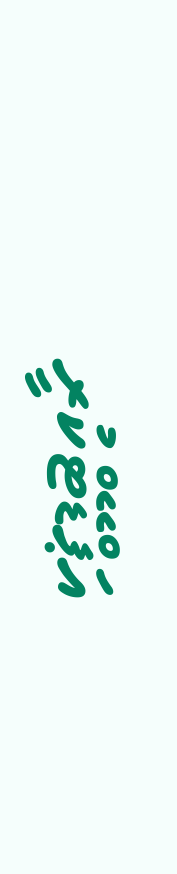އަޕްޑޭޓްކުރީ